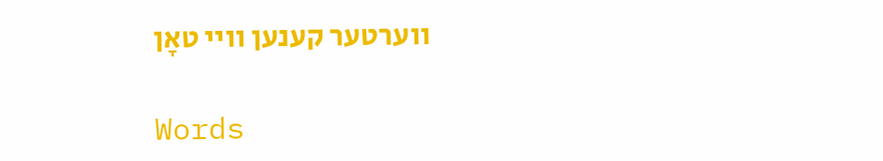ווערטער קענען וויי טאָן

Words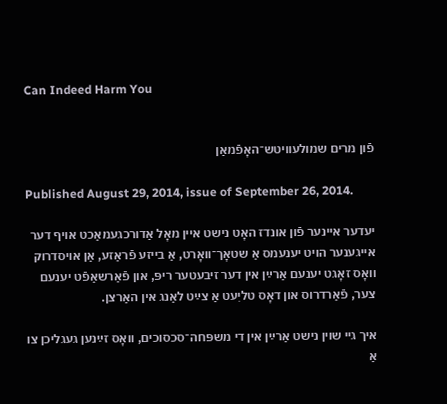Can Indeed Harm You


פֿון מרים שמולעוויטש־האָפֿמאַן

Published August 29, 2014, issue of September 26, 2014.

יעדער איינער פֿון אונדז האָט נישט איין מאָל אַדורכגעמאַכט אויף דער אייגענער הויט יענעמס אַ שטאָך־וואָרט, אַ בייזע פֿראַזע, אַן אויסדרוק וואָס זאָגט יענעם אַרײַן אין דער זיבעטער ריפּ, און פֿאַרשאַפֿט יענעם צער, פֿאַרדרוס און דאָס טליִעט אַ צײַט לאַנג אין האַרצן.

איך גיי שוין נישט אַרײַן אין די משפּחה־סכסוכים, וואָס זײַנען געגליכן צו אַ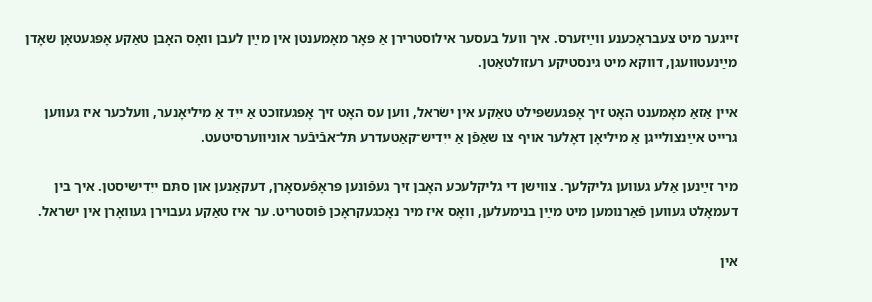זייגער מיט צעבראָכענע ווײַזערס. איך וועל בעסער אילוסטרירן אַ פּאָר מאָמענטן אין מײַן לעבן וואָס האָבן טאַקע אָפּגעטאָן שאָדן מײַנעטוועגן, דווקא מיט גינסטיקע רעזולטאַטן.

איין אַזאַ מאָמענט האָט זיך אָפּגעשפּילט טאַקע אין ישׂראל, ווען עס האָט זיך אָפּגעזוכט אַ ייִד אַ מיליאָנער, וועלכער איז געווען גרייט אײַנצולייגן אַ מיליאָן דאָלער אויף צו שאַפֿן אַ ייִדיש־קאַטעדרע תּל־אבֿיבֿער אוניווערסיטעט.

מיר זײַנען אַלע געווען גליקלעך. צווישן די גליקלעכע האָבן זיך געפֿונען פּראָפֿעסאָרן, דעקאַנען און סתּם ייִדישיסטן. איך בין דעמאָלט געווען פֿאַרנומען מיט מײַן בנימעלען, וואָס איז מיר נאָכגעקראָכן פֿוסטריט. ער איז טאַקע געבוירן געוואָרן אין ישראל.

אין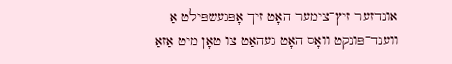אונדזער זיץ־צימער האָט זיך אָפּגעשפּילט אַ ווענד־פּונקט וואָס האָט געהאַט צו טאָן מיט אַזאַ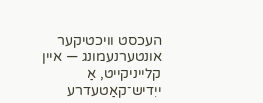העכסט וויכטיקער אונטערנעמונג — איין קלייניקייט, אַ ייִדיש־קאַטעדרע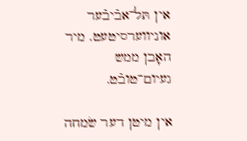אין תּל־אבֿיבֿער אוניווערסיטעט. מיר האָבן ממש געיום־טובֿט.

אין מיטן דער שׂמחה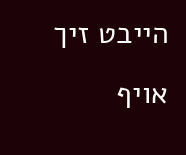הייבט זיך אויף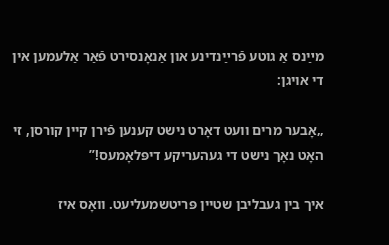מײַנס אַ גוטע פֿרײַנדינע און אַנאָנסירט פֿאַר אַלעמען אין די אויגן:

„אָבער מרים וועט דאָרט נישט קענען פֿירן קיין קורסן, זי האָט נאָך נישט די געהעריקע דיפּלאָמעס!”

איך בין געבליבן שטיין פּריטשמעליעט. וואָס איז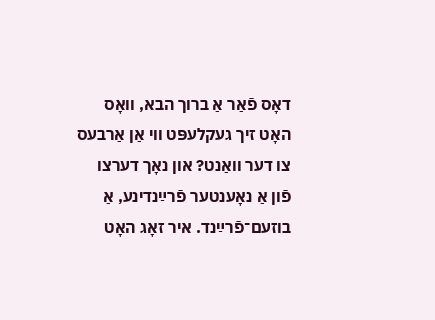דאָס פֿאַר אַ ברוך הבא, וואָס האָט זיך געקלעפּט ווי אַן אַרבעס צו דער וואַנט? און נאָך דערצו פֿון אַ נאָענטער פֿרײַנדינע, אַ בוזעם־פֿרײַנד. איר זאָג האָט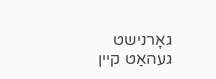גאָרנישט געהאַט קיין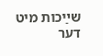שײַכות מיט דער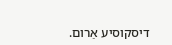דיסקוסיע אַרום.